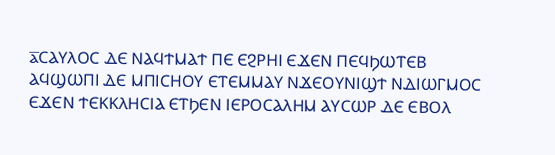ⲁ̅ⲤⲀⲨⲖⲞⲤ ⲆⲈ ⲚⲀϤϮⲘⲀϮ ⲠⲈ ⲈϨⲢⲎⲒ ⲈϪⲈⲚ ⲠⲈϤϦⲰⲦⲈⲂ ⲀϤϢⲰⲠⲒ ⲆⲈ ⲘⲠⲒⲤⲎⲞⲨ ⲈⲦⲈⲘⲘⲀⲨ ⲚϪⲈⲞⲨⲚⲒϢϮ ⲚⲆⲒⲰⲄⲘⲞⲤ ⲈϪⲈⲚ ϮⲈⲔⲔⲖⲎⲤⲒⲀ ⲈⲦϦⲈⲚ ⲒⲈⲢⲞⲤⲀⲖⲎⲘ ⲀⲨⲤⲰⲢ ⲆⲈ ⲈⲂⲞⲖ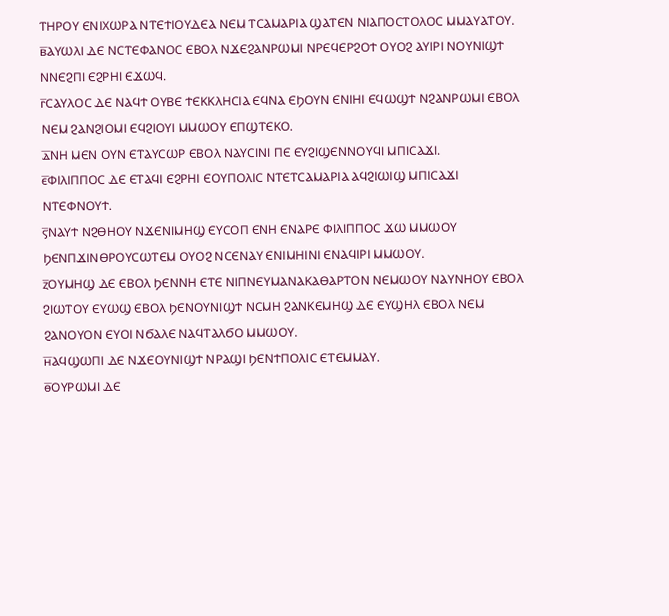ⲦⲎⲢⲞⲨ ⲈⲚⲒⲬⲰⲢⲀ ⲚⲦⲈϮⲒⲞⲨⲆⲈⲀ ⲚⲈⲘ ⲦⲤⲀⲘⲀⲢⲒⲀ ϢⲀⲦⲈⲚ ⲚⲒⲀⲠⲞⲤⲦⲞⲖⲞⲤ ⲘⲘⲀⲨⲀⲦⲞⲨ.
ⲃ̅ⲀⲨⲰⲖⲒ ⲆⲈ ⲚⲤⲦⲈⲪⲀⲚⲞⲤ ⲈⲂⲞⲖ ⲚϪⲈϨⲀⲚⲢⲰⲘⲒ ⲚⲢⲈϤⲈⲢϨⲞϮ ⲞⲨⲞϨ ⲀⲨⲒⲢⲒ ⲚⲞⲨⲚⲒϢϮ ⲚⲚⲈϨⲠⲒ ⲈϨⲢⲎⲒ ⲈϪⲰϤ.
ⲅ̅ⲤⲀⲨⲖⲞⲤ ⲆⲈ ⲚⲀϤϮ ⲞⲨⲂⲈ ϮⲈⲔⲔⲖⲎⲤⲒⲀ ⲈϤⲚⲀ ⲈϦⲞⲨⲚ ⲈⲚⲒⲎⲒ ⲈϤⲰϢϮ ⲚϨⲀⲚⲢⲰⲘⲒ ⲈⲂⲞⲖ ⲚⲈⲘ ϨⲀⲚϨⲒⲞⲘⲒ ⲈϤϨⲒⲞⲨⲒ ⲘⲘⲰⲞⲨ ⲈⲠϢⲦⲈⲔⲞ.
ⲇ̅ⲚⲎ ⲘⲈⲚ ⲞⲨⲚ ⲈⲦⲀⲨⲤⲰⲢ ⲈⲂⲞⲖ ⲚⲀⲨⲤⲒⲚⲒ ⲠⲈ ⲈⲨϨⲒϢⲈⲚⲚⲞⲨϤⲒ ⲘⲠⲒⲤⲀϪⲒ.
ⲉ̅ⲪⲒⲖⲒⲠⲠⲞⲤ ⲆⲈ ⲈⲦⲀϤⲒ ⲈϨⲢⲎⲒ ⲈⲞⲨⲠⲞⲖⲒⲤ ⲚⲦⲈⲦⲤⲀⲘⲀⲢⲒⲀ ⲀϤϨⲒⲰⲒϢ ⲘⲠⲒⲤⲀϪⲒ ⲚⲦⲈⲪⲚⲞⲨϮ.
ⲋ̅ⲚⲀⲨϮ ⲚϨⲐⲎⲞⲨ ⲚϪⲈⲚⲒⲘⲎϢ ⲈⲨⲤⲞⲠ ⲈⲚⲎ ⲈⲚⲀⲢⲈ ⲪⲒⲖⲒⲠⲠⲞⲤ ϪⲰ ⲘⲘⲰⲞⲨ ϦⲈⲚⲠϪⲒⲚⲐⲢⲞⲨⲤⲰⲦⲈⲘ ⲞⲨⲞϨ ⲚⲤⲈⲚⲀⲨ ⲈⲚⲒⲘⲎⲒⲚⲒ ⲈⲚⲀϤⲒⲢⲒ ⲘⲘⲰⲞⲨ.
ⲍ̅ⲞⲨⲘⲎϢ ⲆⲈ ⲈⲂⲞⲖ ϦⲈⲚⲚⲎ ⲈⲦⲈ ⲚⲒⲠⲚⲈⲨⲘⲀⲚⲀⲔⲀⲐⲀⲢⲦⲞⲚ ⲚⲈⲘⲰⲞⲨ ⲚⲀⲨⲚⲎⲞⲨ ⲈⲂⲞⲖ ϨⲒⲰⲦⲞⲨ ⲈⲨⲰϢ ⲈⲂⲞⲖ ϦⲈⲚⲞⲨⲚⲒϢϮ ⲚⲤⲘⲎ ϨⲀⲚⲔⲈⲘⲎϢ ⲆⲈ ⲈⲨϢⲎⲖ ⲈⲂⲞⲖ ⲚⲈⲘ ϨⲀⲚⲞⲨⲞⲚ ⲈⲨⲞⲒ ⲚϬⲀⲖⲈ ⲚⲀϤⲦⲀⲖϬⲞ ⲘⲘⲰⲞⲨ.
ⲏ̅ⲀϤϢⲰⲠⲒ ⲆⲈ ⲚϪⲈⲞⲨⲚⲒϢϮ ⲚⲢⲀϢⲒ ϦⲈⲚϮⲠⲞⲖⲒⲤ ⲈⲦⲈⲘⲘⲀⲨ.
ⲑ̅ⲞⲨⲢⲰⲘⲒ ⲆⲈ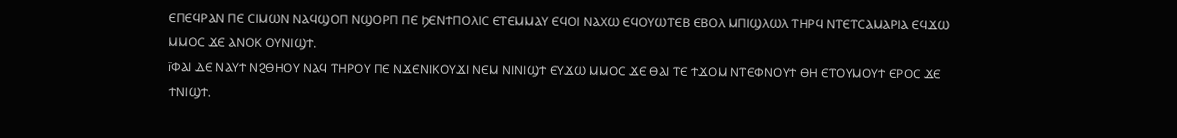ⲈⲠⲈϤⲢⲀⲚ ⲠⲈ ⲤⲒⲘⲰⲚ ⲚⲀϤϢⲞⲠ ⲚϢⲞⲢⲠ ⲠⲈ ϦⲈⲚϮⲠⲞⲖⲒⲤ ⲈⲦⲈⲘⲘⲀⲨ ⲈϤⲞⲒ ⲚⲀⲬⲰ ⲈϤⲞⲨⲰⲦⲈⲂ ⲈⲂⲞⲖ ⲘⲠⲒϢⲖⲰⲖ ⲦⲎⲢϤ ⲚⲦⲈⲦⲤⲀⲘⲀⲢⲒⲀ ⲈϤϪⲰ ⲘⲘⲞⲤ ϪⲈ ⲀⲚⲞⲔ ⲞⲨⲚⲒϢϮ.
ⲓ̅ⲪⲀⲒ ⲆⲈ ⲚⲀⲨϮ ⲚϨⲐⲎⲞⲨ ⲚⲀϤ ⲦⲎⲢⲞⲨ ⲠⲈ ⲚϪⲈⲚⲒⲔⲞⲨϪⲒ ⲚⲈⲘ ⲚⲒⲚⲒϢϮ ⲈⲨϪⲰ ⲘⲘⲞⲤ ϪⲈ ⲐⲀⲒ ⲦⲈ ϮϪⲞⲘ ⲚⲦⲈⲪⲚⲞⲨϮ ⲐⲎ ⲈⲦⲞⲨⲘⲞⲨϮ ⲈⲢⲞⲤ ϪⲈ ϮⲚⲒϢϮ.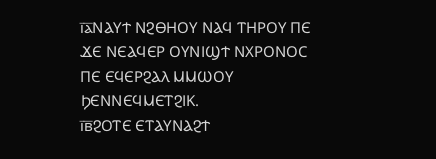ⲓ̅ⲁ̅ⲚⲀⲨϮ ⲚϨⲐⲎⲞⲨ ⲚⲀϤ ⲦⲎⲢⲞⲨ ⲠⲈ ϪⲈ ⲚⲈⲀϤⲈⲢ ⲞⲨⲚⲒϢϮ ⲚⲬⲢⲞⲚⲞⲤ ⲠⲈ ⲈϤⲈⲢϨⲀⲖ ⲘⲘⲰⲞⲨ ϦⲈⲚⲚⲈϤⲘⲈⲦϨⲒⲔ.
ⲓ̅ⲃ̅ϨⲞⲦⲈ ⲈⲦⲀⲨⲚⲀϨϮ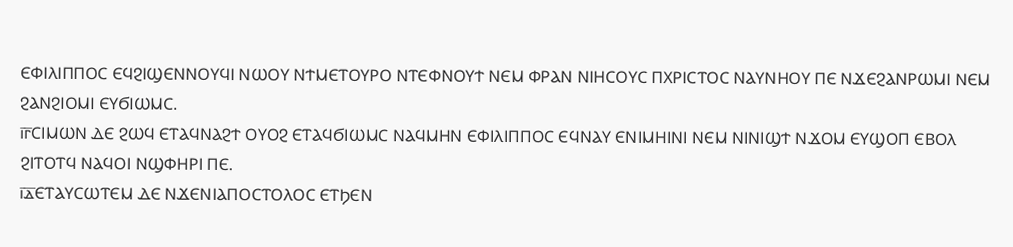ⲈⲪⲒⲖⲒⲠⲠⲞⲤ ⲈϤϨⲒϢⲈⲚⲚⲞⲨϤⲒ ⲚⲰⲞⲨ ⲚϮⲘⲈⲦⲞⲨⲢⲞ ⲚⲦⲈⲪⲚⲞⲨϮ ⲚⲈⲘ ⲪⲢⲀⲚ ⲚⲒⲎⲤⲞⲨⲤ ⲠⲬⲢⲒⲤⲦⲞⲤ ⲚⲀⲨⲚⲎⲞⲨ ⲠⲈ ⲚϪⲈϨⲀⲚⲢⲰⲘⲒ ⲚⲈⲘ ϨⲀⲚϨⲒⲞⲘⲒ ⲈⲨϬⲒⲰⲘⲤ.
ⲓ̅ⲅ̅ⲤⲒⲘⲰⲚ ⲆⲈ ϨⲰϤ ⲈⲦⲀϤⲚⲀϨϮ ⲞⲨⲞϨ ⲈⲦⲀϤϬⲒⲰⲘⲤ ⲚⲀϤⲘⲎⲚ ⲈⲪⲒⲖⲒⲠⲠⲞⲤ ⲈϤⲚⲀⲨ ⲈⲚⲒⲘⲎⲒⲚⲒ ⲚⲈⲘ ⲚⲒⲚⲒϢϮ ⲚϪⲞⲘ ⲈⲨϢⲞⲠ ⲈⲂⲞⲖ ϨⲒⲦⲞⲦϤ ⲚⲀϤⲞⲒ ⲚϢⲪⲎⲢⲒ ⲠⲈ.
ⲓ̅ⲇ̅ⲈⲦⲀⲨⲤⲰⲦⲈⲘ ⲆⲈ ⲚϪⲈⲚⲒⲀⲠⲞⲤⲦⲞⲖⲞⲤ ⲈⲦϦⲈⲚ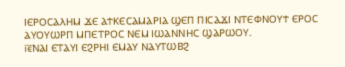ⲒⲈⲢⲞⲤⲀⲖⲎⲘ ϪⲈ ⲀϮⲔⲈⲤⲀⲘⲀⲢⲒⲀ ϢⲈⲠ ⲠⲒⲤⲀϪⲒ ⲚⲦⲈⲪⲚⲞⲨϮ ⲈⲢⲞⲤ ⲀⲨⲞⲨⲰⲢⲠ ⲘⲠⲈⲦⲢⲞⲤ ⲚⲈⲘ ⲒⲰⲀⲚⲚⲎⲤ ϢⲀⲢⲰⲞⲨ.
ⲓ̅ⲉ̅ⲚⲀⲒ ⲈⲦⲀⲨⲒ ⲈϨⲢⲎⲒ ⲈⲘⲀⲨ ⲚⲀⲨⲦⲰⲂϨ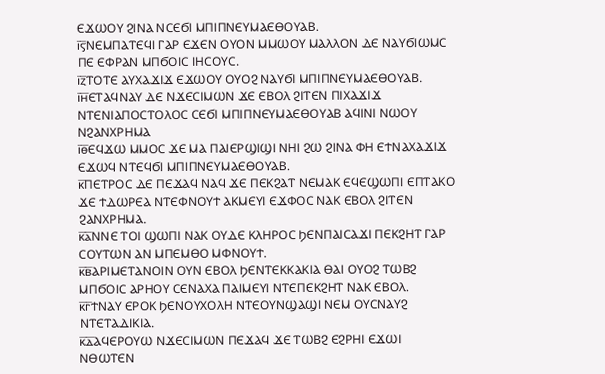ⲈϪⲰⲞⲨ ϨⲒⲚⲀ ⲚⲤⲈϬⲒ ⲘⲠⲒⲠⲚⲈⲨⲘⲀⲈⲐⲞⲨⲀⲂ.
ⲓ̅ⲋ̅ⲚⲈⲘⲠⲀⲦⲈϤⲒ ⲄⲀⲢ ⲈϪⲈⲚ ⲞⲨⲞⲚ ⲘⲘⲰⲞⲨ ⲘⲀⲖⲖⲞⲚ ⲆⲈ ⲚⲀⲨϬⲒⲰⲘⲤ ⲠⲈ ⲈⲪⲢⲀⲚ ⲘⲠϬⲞⲒⲤ ⲒⲎⲤⲞⲨⲤ.
ⲓ̅ⲍ̅ⲦⲞⲦⲈ ⲀⲨⲬⲀϪⲒϪ ⲈϪⲰⲞⲨ ⲞⲨⲞϨ ⲚⲀⲨϬⲒ ⲘⲠⲒⲠⲚⲈⲨⲘⲀⲈⲐⲞⲨⲀⲂ.
ⲓ̅ⲏ̅ⲈⲦⲀϤⲚⲀⲨ ⲆⲈ ⲚϪⲈⲤⲒⲘⲰⲚ ϪⲈ ⲈⲂⲞⲖ ϨⲒⲦⲈⲚ ⲠⲒⲬⲀϪⲒϪ ⲚⲦⲈⲚⲒⲀⲠⲞⲤⲦⲞⲖⲞⲤ ⲤⲈϬⲒ ⲘⲠⲒⲠⲚⲈⲨⲘⲀⲈⲐⲞⲨⲀⲂ ⲀϤⲒⲚⲒ ⲚⲰⲞⲨ ⲚϨⲀⲚⲬⲢⲎⲘⲀ
ⲓ̅ⲑ̅ⲈϤϪⲰ ⲘⲘⲞⲤ ϪⲈ ⲘⲀ ⲠⲀⲒⲈⲢϢⲒϢⲒ ⲚⲎⲒ ϨⲰ ϨⲒⲚⲀ ⲪⲎ ⲈϮⲚⲀⲬⲀϪⲒϪ ⲈϪⲰϤ ⲚⲦⲈϤϬⲒ ⲘⲠⲒⲠⲚⲈⲨⲘⲀⲈⲐⲞⲨⲀⲂ.
ⲕ̅ⲠⲈⲦⲢⲞⲤ ⲆⲈ ⲠⲈϪⲀϤ ⲚⲀϤ ϪⲈ ⲠⲈⲔϨⲀⲦ ⲚⲈⲘⲀⲔ ⲈϤⲈϢⲰⲠⲒ ⲈⲠⲦⲀⲔⲞ ϪⲈ ϮⲆⲰⲢⲈⲀ ⲚⲦⲈⲪⲚⲞⲨϮ ⲀⲔⲘⲈⲨⲒ ⲈϪⲪⲞⲤ ⲚⲀⲔ ⲈⲂⲞⲖ ϨⲒⲦⲈⲚ ϨⲀⲚⲬⲢⲎⲘⲀ.
ⲕ̅ⲁ̅ⲚⲚⲈ ⲦⲞⲒ ϢⲰⲠⲒ ⲚⲀⲔ ⲞⲨⲆⲈ ⲔⲖⲎⲢⲞⲤ ϦⲈⲚⲠⲀⲒⲤⲀϪⲒ ⲠⲈⲔϨⲎⲦ ⲄⲀⲢ ⲤⲞⲨⲦⲰⲚ ⲀⲚ ⲘⲠⲈⲘⲐⲞ ⲘⲪⲚⲞⲨϮ.
ⲕ̅ⲃ̅ⲀⲢⲒⲘⲈⲦⲀⲚⲞⲒⲚ ⲞⲨⲚ ⲈⲂⲞⲖ ϦⲈⲚⲦⲈⲔⲔⲀⲔⲒⲀ ⲐⲀⲒ ⲞⲨⲞϨ ⲦⲰⲂϨ ⲘⲠϬⲞⲒⲤ ⲀⲢⲎⲞⲨ ⲤⲈⲚⲀⲬⲀ ⲠⲀⲒⲘⲈⲨⲒ ⲚⲦⲈⲠⲈⲔϨⲎⲦ ⲚⲀⲔ ⲈⲂⲞⲖ.
ⲕ̅ⲅ̅ϮⲚⲀⲨ ⲈⲢⲞⲔ ϦⲈⲚⲞⲨⲬⲞⲖⲎ ⲚⲦⲈⲞⲨⲚϢⲀϢⲒ ⲚⲈⲘ ⲞⲨⲤⲚⲀⲨϨ ⲚⲦⲈⲦⲀⲆⲒⲔⲒⲀ.
ⲕ̅ⲇ̅ⲀϤⲈⲢⲞⲨⲰ ⲚϪⲈⲤⲒⲘⲰⲚ ⲠⲈϪⲀϤ ϪⲈ ⲦⲰⲂϨ ⲈϨⲢⲎⲒ ⲈϪⲰⲒ ⲚⲐⲰⲦⲈⲚ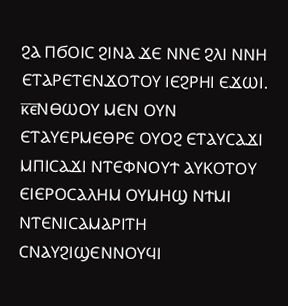ϨⲀ ⲠϬⲞⲒⲤ ϨⲒⲚⲀ ϪⲈ ⲚⲚⲈ ϨⲖⲒ ⲚⲚⲎ ⲈⲦⲀⲢⲈⲦⲈⲚϪⲞⲦⲞⲨ ⲒⲈϨⲢⲎⲒ ⲈϪⲰⲒ.
ⲕ̅ⲉ̅ⲚⲐⲰⲞⲨ ⲘⲈⲚ ⲞⲨⲚ ⲈⲦⲀⲨⲈⲢⲘⲈⲐⲢⲈ ⲞⲨⲞϨ ⲈⲦⲀⲨⲤⲀϪⲒ ⲘⲠⲒⲤⲀϪⲒ ⲚⲦⲈⲪⲚⲞⲨϮ ⲀⲨⲔⲞⲦⲞⲨ ⲈⲒⲈⲢⲞⲤⲀⲖⲎⲘ ⲞⲨⲘⲎϢ ⲚϮⲘⲒ ⲚⲦⲈⲚⲒⲤⲀⲘⲀⲢⲒⲦⲎ ⲤⲚⲀⲨϨⲒϢⲈⲚⲚⲞⲨϤⲒ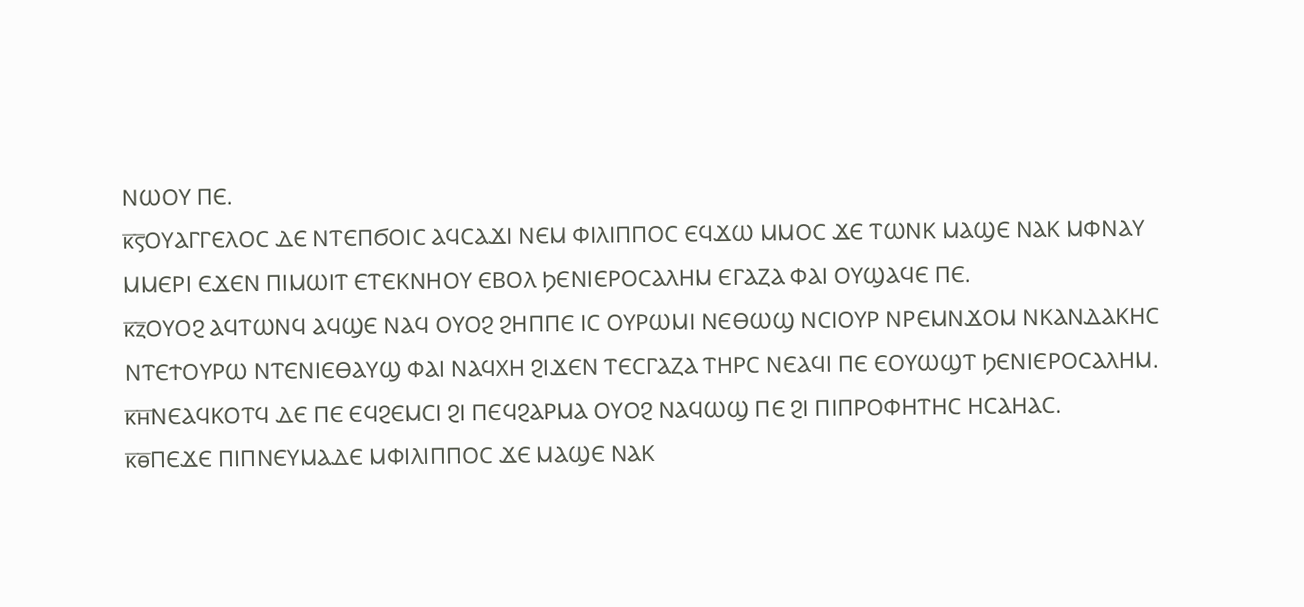ⲚⲰⲞⲨ ⲠⲈ.
ⲕ̅ⲋ̅ⲞⲨⲀⲄⲄⲈⲖⲞⲤ ⲆⲈ ⲚⲦⲈⲠϬⲞⲒⲤ ⲀϤⲤⲀϪⲒ ⲚⲈⲘ ⲪⲒⲖⲒⲠⲠⲞⲤ ⲈϤϪⲰ ⲘⲘⲞⲤ ϪⲈ ⲦⲰⲚⲔ ⲘⲀϢⲈ ⲚⲀⲔ ⲘⲪⲚⲀⲨ ⲘⲘⲈⲢⲒ ⲈϪⲈⲚ ⲠⲒⲘⲰⲒⲦ ⲈⲦⲈⲔⲚⲎⲞⲨ ⲈⲂⲞⲖ ϦⲈⲚⲒⲈⲢⲞⲤⲀⲖⲎⲘ ⲈⲄⲀⲌⲀ ⲪⲀⲒ ⲞⲨϢⲀϤⲈ ⲠⲈ.
ⲕ̅ⲍ̅ⲞⲨⲞϨ ⲀϤⲦⲰⲚϤ ⲀϤϢⲈ ⲚⲀϤ ⲞⲨⲞϨ ϨⲎⲠⲠⲈ ⲒⲤ ⲞⲨⲢⲰⲘⲒ ⲚⲈⲐⲰϢ ⲚⲤⲒⲞⲨⲢ ⲚⲢⲈⲘⲚϪⲞⲘ ⲚⲔⲀⲚⲆⲀⲔⲎⲤ ⲚⲦⲈϮⲞⲨⲢⲰ ⲚⲦⲈⲚⲒⲈⲐⲀⲨϢ ⲪⲀⲒ ⲚⲀϤⲬⲎ ϨⲒϪⲈⲚ ⲦⲈⲤⲄⲀⲌⲀ ⲦⲎⲢⲤ ⲚⲈⲀϤⲒ ⲠⲈ ⲈⲞⲨⲰϢⲦ ϦⲈⲚⲒⲈⲢⲞⲤⲀⲖⲎⲘ.
ⲕ̅ⲏ̅ⲚⲈⲀϤⲔⲞⲦϤ ⲆⲈ ⲠⲈ ⲈϤϨⲈⲘⲤⲒ ϨⲒ ⲠⲈϤϨⲀⲢⲘⲀ ⲞⲨⲞϨ ⲚⲀϤⲰϢ ⲠⲈ ϨⲒ ⲠⲒⲠⲢⲞⲪⲎⲦⲎⲤ ⲎⲤⲀⲎⲀⲤ.
ⲕ̅ⲑ̅ⲠⲈϪⲈ ⲠⲒⲠⲚⲈⲨⲘⲀⲆⲈ ⲘⲪⲒⲖⲒⲠⲠⲞⲤ ϪⲈ ⲘⲀϢⲈ ⲚⲀⲔ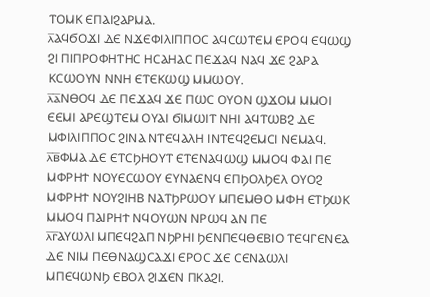ⲦⲞⲘⲔ ⲈⲠⲀⲒϨⲀⲢⲘⲀ.
ⲗ̅ⲀϤϬⲞϪⲒ ⲆⲈ ⲚϪⲈⲪⲒⲖⲒⲠⲠⲞⲤ ⲀϤⲤⲰⲦⲈⲘ ⲈⲢⲞϤ ⲈϤⲰϢ ϨⲒ ⲠⲒⲠⲢⲞⲪⲎⲦⲎⲤ ⲎⲤⲀⲎⲀⲤ ⲠⲈϪⲀϤ ⲚⲀϤ ϪⲈ ϨⲀⲢⲀ ⲔⲤⲰⲞⲨⲚ ⲚⲚⲎ ⲈⲦⲈⲔⲰϢ ⲘⲘⲰⲞⲨ.
ⲗ̅ⲁ̅ⲚⲐⲞϤ ⲆⲈ ⲠⲈϪⲀϤ ϪⲈ ⲠⲰⲤ ⲞⲨⲞⲚ ϢϪⲞⲘ ⲘⲘⲞⲒ ⲈⲈⲘⲒ ⲀⲢⲈϢⲦⲈⲘ ⲞⲨⲀⲒ ϬⲒⲘⲰⲒⲦ ⲚⲎⲒ ⲀϤⲦⲰⲂϨ ⲆⲈ ⲘⲪⲒⲖⲒⲠⲠⲞⲤ ϨⲒⲚⲀ ⲚⲦⲈϤⲀⲖⲎ ⲒⲚⲦⲈϤϨⲈⲘⲤⲒ ⲚⲈⲘⲀϤ.
ⲗ̅ⲃ̅ⲪⲘⲀ ⲆⲈ ⲈⲦⲤϦⲎⲞⲨⲦ ⲈⲦⲈⲚⲀϤⲰϢ ⲘⲘⲞϤ ⲪⲀⲒ ⲠⲈ ⲘⲪⲢⲎϮ ⲚⲞⲨⲈⲤⲰⲞⲨ ⲈⲨⲚⲀⲈⲚϤ ⲈⲠϦⲞⲖϦⲈⲖ ⲞⲨⲞϨ ⲘⲪⲢⲎϮ ⲚⲞⲨϨⲒⲎⲂ ⲚⲀⲦϦⲢⲰⲞⲨ ⲘⲠⲈⲘⲐⲞ ⲘⲪⲎ ⲈⲦϦⲰⲔ ⲘⲘⲞϤ ⲠⲀⲒⲢⲎϮ ⲚϤⲞⲨⲰⲚ ⲚⲢⲰϤ ⲀⲚ ⲠⲈ
ⲗ̅ⲅ̅ⲀⲨⲰⲖⲒ ⲘⲠⲈϤϨⲀⲠ ⲚϦⲢⲎⲒ ϦⲈⲚⲠⲈϤⲐⲈⲂⲒⲞ ⲦⲈϤⲄⲈⲚⲈⲀ ⲆⲈ ⲚⲒⲘ ⲠⲈⲐⲚⲀϢⲤⲀϪⲒ ⲈⲢⲞⲤ ϪⲈ ⲤⲈⲚⲀⲰⲖⲒ ⲘⲠⲈϤⲰⲚϦ ⲈⲂⲞⲖ ϨⲒϪⲈⲚ ⲠⲔⲀϨⲒ.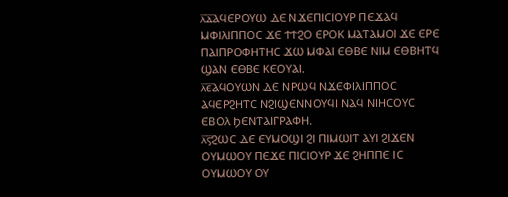ⲗ̅ⲇ̅ⲀϤⲈⲢⲞⲨⲰ ⲆⲈ ⲚϪⲈⲠⲒⲤⲒⲞⲨⲢ ⲠⲈϪⲀϤ ⲘⲪⲒⲖⲒⲠⲠⲞⲤ ϪⲈ ϮϮϨⲞ ⲈⲢⲞⲔ ⲘⲀⲦⲀⲘⲞⲒ ϪⲈ ⲈⲢⲈ ⲠⲀⲒⲠⲢⲞⲪⲎⲦⲎⲤ ϪⲰ ⲘⲪⲀⲒ ⲈⲐⲂⲈ ⲚⲒⲘ ⲈⲐⲂⲎⲦϤ ϢⲀⲚ ⲈⲐⲂⲈ ⲔⲈⲞⲨⲀⲒ.
ⲗ̅ⲉ̅ⲀϤⲞⲨⲰⲚ ⲆⲈ ⲚⲢⲰϤ ⲚϪⲈⲪⲒⲖⲒⲠⲠⲞⲤ ⲀϤⲈⲢϨⲎⲦⲤ ⲚϨⲒϢⲈⲚⲚⲞⲨϤⲒ ⲚⲀϤ ⲚⲒⲎⲤⲞⲨⲤ ⲈⲂⲞⲖ ϦⲈⲚⲦⲀⲒⲄⲢⲀⲪⲎ.
ⲗ̅ⲋ̅ϨⲰⲤ ⲆⲈ ⲈⲨⲘⲞϢⲒ ϨⲒ ⲠⲒⲘⲰⲒⲦ ⲀⲨⲒ ϨⲒϪⲈⲚ ⲞⲨⲘⲰⲞⲨ ⲠⲈϪⲈ ⲠⲒⲤⲒⲞⲨⲢ ϪⲈ ϨⲎⲠⲠⲈ ⲒⲤ ⲞⲨⲘⲰⲞⲨ ⲞⲨ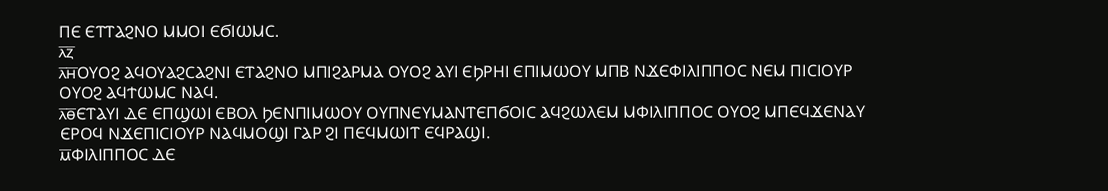ⲠⲈ ⲈⲦⲦⲀϨⲚⲞ ⲘⲘⲞⲒ ⲈϬⲒⲰⲘⲤ.
ⲗ̅ⲍ̅
ⲗ̅ⲏ̅ⲞⲨⲞϨ ⲀϤⲞⲨⲀϨⲤⲀϨⲚⲒ ⲈⲦⲀϨⲚⲞ ⲘⲠⲒϨⲀⲢⲘⲀ ⲞⲨⲞϨ ⲀⲨⲒ ⲈϦⲢⲎⲒ ⲈⲠⲒⲘⲰⲞⲨ ⲘⲠⲂ ⲚϪⲈⲪⲒⲖⲒⲠⲠⲞⲤ ⲚⲈⲘ ⲠⲒⲤⲒⲞⲨⲢ ⲞⲨⲞϨ ⲀϤϮⲰⲘⲤ ⲚⲀϤ.
ⲗ̅ⲑ̅ⲈⲦⲀⲨⲒ ⲆⲈ ⲈⲠϢⲰⲒ ⲈⲂⲞⲖ ϦⲈⲚⲠⲒⲘⲰⲞⲨ ⲞⲨⲠⲚⲈⲨⲘⲀⲚⲦⲈⲠϬⲞⲒⲤ ⲀϤϨⲰⲖⲈⲘ ⲘⲪⲒⲖⲒⲠⲠⲞⲤ ⲞⲨⲞϨ ⲘⲠⲈϤϪⲈⲚⲀⲨ ⲈⲢⲞϤ ⲚϪⲈⲠⲒⲤⲒⲞⲨⲢ ⲚⲀϤⲘⲞϢⲒ ⲄⲀⲢ ϨⲒ ⲠⲈϤⲘⲰⲒⲦ ⲈϤⲢⲀϢⲒ.
ⲙ̅ⲪⲒⲖⲒⲠⲠⲞⲤ ⲆⲈ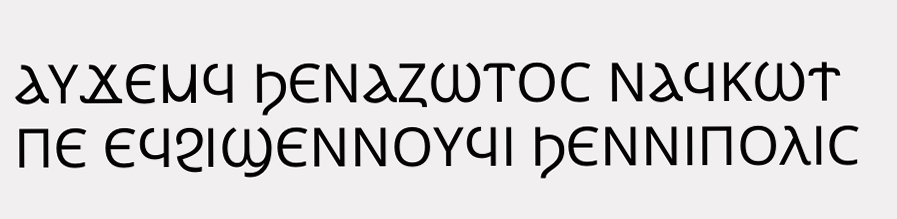ⲀⲨϪⲈⲘϤ ϦⲈⲚⲀⲌⲰⲦⲞⲤ ⲚⲀϤⲔⲰϮ ⲠⲈ ⲈϤϨⲒϢⲈⲚⲚⲞⲨϤⲒ ϦⲈⲚⲚⲒⲠⲞⲖⲒⲤ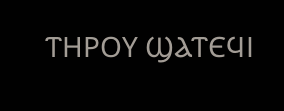ⲦⲎⲢⲞⲨ ϢⲀⲦⲈϤⲒ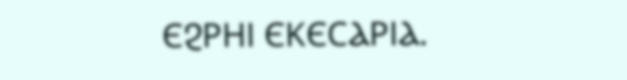ⲈϨⲢⲎⲒ ⲈⲔⲈⲤⲀⲢⲒⲀ.